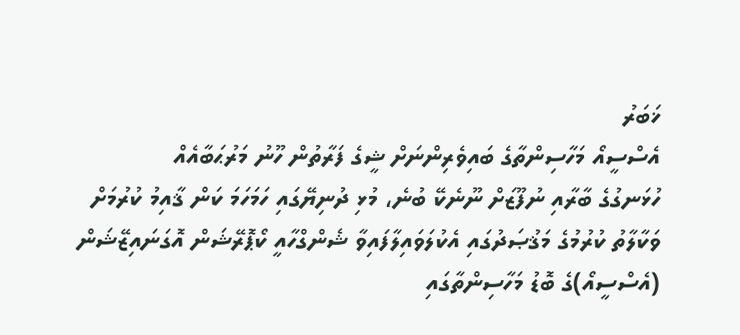ޚަބަރު
އެސްސީއޯ މަހާސިންތާގެ ބައިވެރިންނަށް ޝީގެ ފަރާތުން ހޫނު މަރުޙަބާއެއް
ހުޅަނގުގެ ބާރާއި ނުފޫޒަށް ނޫނެކޭ ބުނެ، މުޅި ދުނިޔޭގައި ހަމަހަމަ ކަން ޤާއިމު ކުރުމަށް ވަކާލާތު ކުރުމުގެ މަޤުޞަދުގައި އެކުލަވައިލާފައިވާ ޝެންގްހާއީ ކޯޕޮރޭޝަން އޮގަނައިޒޭޝަން (އެސްސީއޯ)ގެ ބޮޑު މަހާސިންތާގައި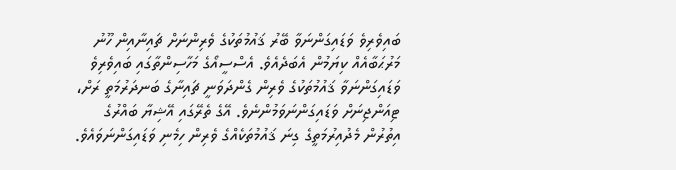ބައިވެރިވެ ވަޑައިގަންނަވާ ބޭރު ޤައުމުތަކުގެ ވެރިންނަށް ޗައިނާއިން ހޫނު މަރުޙަބާއެއް ކިޔަމުން އެބަދެއެވެ. އެސްސީއޯގެ މަހާސިންތާގައި ބައިވެރިވެ ވަޑައިގަންނަވާ ޤައުމުތަކުގެ ވެރިން ގެންދަވަނީ ޗައިނާގެ ބަނދަރުމަތީ ރަށް، ޓިއަންޖިނަށް ވަޑައިގަންނަވަމުންނެވެ. އޭގެ ތެރޭގައި އޭޝިޔާ ބައްރުގެ އިތުރުން މެދުއިރުމަތީގެ ގިނަ ޤައުމުތަކެއްގެ ވެރިން ހިމެނި ވަޑައިގަންނަވައެވެ.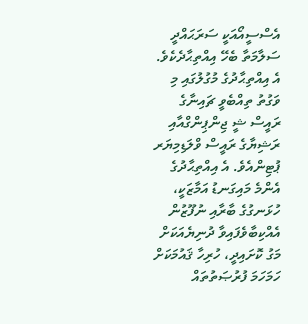އެސްސީއޯއަކީ ސަރަޙައްދީ ސަލާމަތާ ބެހޭ އިއްތިޙާދެކެވެ. އެ އިއްތިޙާދުގެ މުގުލުގައި މި ވަގުތު ތިއްބެވީ ޗައިނާގެ ރައީސް ޝީ ޖިންޕިންގްއާއި ރަޝިޔާގެ ރައީސް ވްލަޑިމިޔަރ ޕުޓިންއެވެ. އެ އިއްތިޙާދުގެ އެންމެ މައިގަނޑު އަމާޒަކީ، ހުޅަނގުގެ ބާރާއި ނުފޫޒުން އެއްކިބާވެފައިވާ ދުނިޔެއަކަށް މަގު ކޮށައިދީ، ހުރިހާ ޤައުމަކަށް ހަމަހަމަ ފުރުޞަތުތައް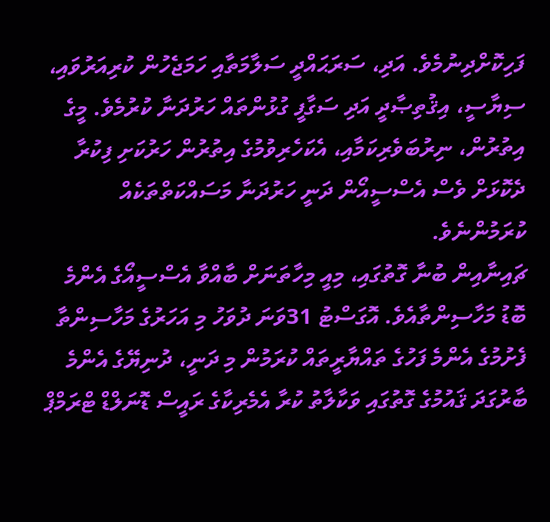ފަހިކޮށްދިނުމެވެ. އަދި، ސަރަޙައްދީ ސަލާމަތާއި ހަމަޖެހުން ކުރިއަރުވައި، ސިޔާސީ، އިޤުތިޞާދީ އަދި ސަގާފީ ގުޅުންތައް ހަރުދަނާ ކުރުމެވެ. މީގެ އިތުރުން، ނިރުބަވެރިކަމާއި، އެކަހެރިވުމުގެ އިތުރުން ހަރުކަށި ފިކުރާ ދެކޮޅަށް ވެސް އެސްސީއޯން ދަނީ ހަރުދަނާ މަސައްކަތްތަކެއް ކުރަމުންނެވެ.
ޗައިނާއިން ބުނާ ގޮތުގައި، މިއީ މިހާތަނަށް ބާއްވާ އެސްސީއޯގެ އެންމެ ބޮޑު މަހާސިންތާއެވެ. އޮގަސްޓު 31ވަނަ ދުވަހު މި އަހަރުގެ މަހާސިންތާ ފެށުމުގެ އެންމެ ފަހުގެ ތައްޔާރީތައް ކުރަމުން މި ދަނީ، ދުނިޔޭގެ އެންމެ ބާރުގަދަ ޤައުމުގެ ގޮތުގައި ވަކާލާތު ކުރާ އެމެރިކާގެ ރައީސް ޑޮނަލްޑް ޓްރަމްޕް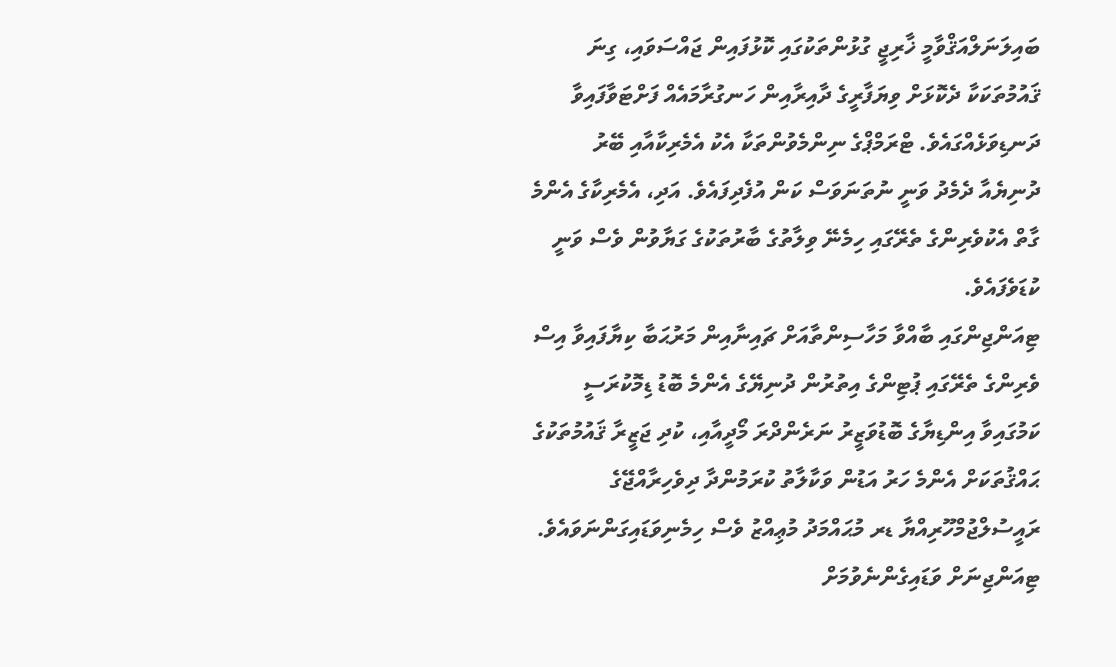ބައިލަނަލްއަޤްވާމީ ޚާރިޖީ ގުޅުންތަކުގައި ކޮޅުފައިން ޖައްސަވައި، ގިނަ ޤައުމުތަކަކާ ދެކޮޅަށް ވިޔަފާރީގެ ދާއިރާއިން ހަނގުރާމައެއް ފަށްޓަވާފައިވާ ދަނޑިވަޅެއްގައެވެ. ޓްރަމްޕްގެ ނިންމެވުންތަކާ އެކު އެމެރިކާއާއި ބޭރު ދުނިޔެއާ ދެމެދު ވަނީ ނުތަނަވަސް ކަން އުފެދިފައެވެ. އަދި، އެމެރިކާގެ އެންމެ ގާތް އެކުވެރިންގެ ތެރޭގައި ހިމެނޭ ވިލާތުގެ ބާރުތަކުގެ ގަޔާވުން ވެސް ވަނީ ކުޑަވެފައެވެ.
ޓިއަންޖިންގައި ބާއްވާ މަހާސިންތާއަށް ޗައިނާއިން މަރުޙަބާ ކިޔާފައިވާ އިސް ވެރިންގެ ތެރޭގައި ޕުޓިންގެ އިތުރުން ދުނިޔޭގެ އެންމެ ބޮޑު ޑިމޮކުރަސީ ކަމުގައިވާ އިންޑިޔާގެ ބޮޑުވަޒީރު ނަރެންދްރަ މޯދީއާއި، ކުދި ޖަޒީރާ ޤައުމުތަކުގެ ޙައްޤުތަކަށް އެންމެ ހަރު އަޑުން ވަކާލާތު ކުރަމުންދާ ދިވެހިރާއްޖޭގެ ރައީސުލްޖުމްހޫރިއްޔާ ޑރ މުޙައްމަދު މުޢިއްޒު ވެސް ހިމެނިވަޑައިގަންނަވައެވެ.
ޓިއަންޖިނަށް ވަޑައިގެންނެވުމަށް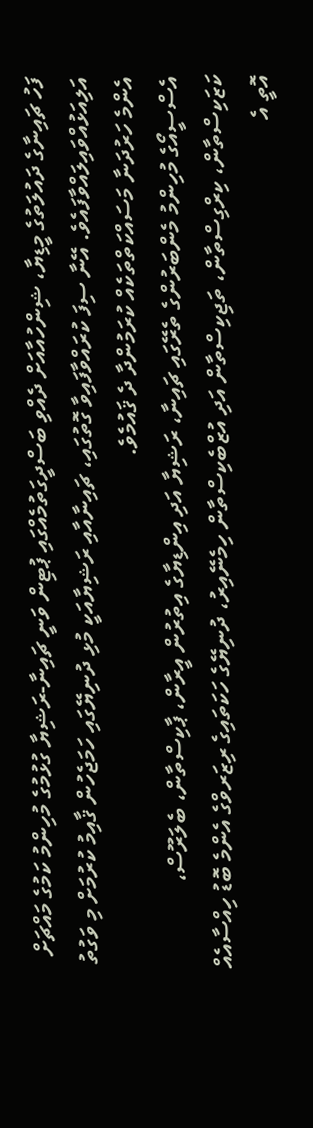ފަހު ޗައިނާގެ ދައުލަތުގެ މީޑިޔާ، ޝިންހުއާއަށް ދެއްވި ބަސްދީގަތުމެއްގައި ޕުޓިން ވަނީ ޗައިނާ-ރަޝިޔާ ގުޅުމުގެ މުހިންމު ކަމުގެ މައްޗަށް އަލިއަޅުއްވައިލައްވާފައެވެ. އޭނާ ސިފަ ކުރައްވާފައިވާ ގޮތުގައި، ޗައިނާއާއި ރަޝިޔާއަކީ މުޅި ދުނިޔޭގައި ހަމަޖެހުން ޤާއިމު ކުރުމަށް މި ވަގުތު އެންމެ ހަރުދަނާ މަސައްކަތްތަކެއް ކުރަމުންދާ ދެ ޤައުމެވެ.
އެސްސީއޯގެ މުހިންމު މެންބަރުންގެ ތެރޭގައި ޗައިނާ، ރަޝިޔާ އަދި އިންޑިޔާގެ އިތުރުން އީރާން، ޕާކިސްތާން، ބެލަރޫސް، ކަޒަކިސްތާން، ކިރްގިސްތާން، ތަޖިކިސްތާން އަދި އުޒްބެކިސްތާން ހިމެނޭއިރު، ދުނިޔޭގެ ހަކަތައިގެ ރިޒަރވްގެ އެންމެ ބޮޑު ހިއްސާއެއް އޮތީ އެ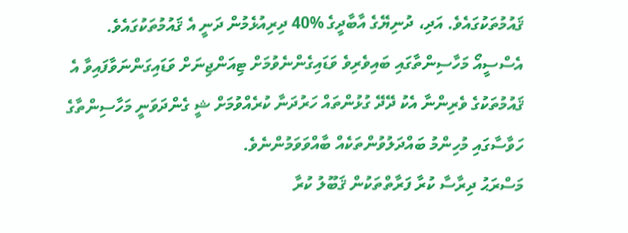ޤައުމުތަކުގައެވެ. އަދި، ދުނިޔޭގެ އާބާދީގެ %40 ދިރިއުޅެމުން ދަނީ އެ ޤައުމުތަކުގައެވެ. އެސްސީއޯ މަހާސިންތާގައި ބައިވެރިވެ ވަޑައިގެންނެވުމަށް ޓިއަންޖިނަށް ވަޑައިގަންނަވާފައިވާ އެ ޤައުމުތަކުގެ ވެރިންނާ އެކު ދޭދޭ ގުޅުންތައް ހަރުދަނާ ކުރެއްވުމަށް ޝީ ގެންދަވަނީ މަހާސިންތާގެ ހަވާސާގައި މުހިންމު ބައްދަލުވުންތަކެއް ބާއްވަވަމުންނެވެ.
މަސްރަޙު ދިރާސާ ކުރާ ފަރާތްތަކުން ޤަބޫލު ކުރާ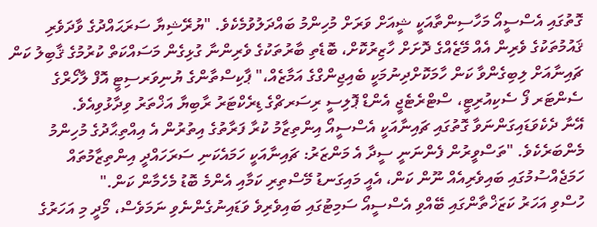ގޮތުގައި އެސްސީއޯ މަހާސިންތާއަކީ ޝީއަށް ވަރަށް މުހިންމު ބައްދަލުވުމެކެވެ. "ޔުރޭޝިޔާ ސަރަޙައްދުގެ ވާދަވެރި ޤައުމުތަކުގެ ވެރިން އެއް މޭޒެއްގެ ދޮށަށް ހާޒިރުކޮށް، ބޮޑެތި ބާރުތަކުގެ ވެރިންނާ ގުޅިގެން މަސައްކަތް ކުރުމުގެ ޤާބިލު ކަން ޗައިނާއަށް ލިބިގެންވާ ކަން ހާމަކޮށްދިނުމަކީ ބެއިޖިންގްގެ އަމާޒެއް،" ޕާކިސްތާންގެ ޔުނިވަރސިޓީ އޮފް ލާހޯރްގެ ސެންޓަރ ފޯ ސެކިއުރިޓީ، ސްޓްރެޓެޖީ އެންޑް ޕޮލިސީ ރިސަރޗްގެ ޑިރެކްޓަރު ރާބިޔާ އަޚްތަރު ވިދާޅުވިއެވެ.
އޭނާ ދެކެވަޑައިގަންނަވާ ގޮތުގައި ޗައިނާއަކީ އެސްސީއޯ އިންތިޒާމު ކުރާ ފަރާތުގެ އިތުރުން އެ އިއްތިޙާދުގެ މުހިންމު މެންބަރެކެވެ. "ތަސްވީރުން ފެންނަނީ ސީދާ އެ މަންޒަރު: ޗައިނާއަކީ ހަމައެކަނި ސަރަހައްދީ އިންތިޒާމުތައް ހަމަޖެއްސުމުގައި ބައިވެރިއެއް ނޫން ކަން، އެއީ މައިގަނޑު މޭސްތިރި ކަމާއި އެންމެ ބޮޑު މެހެމާން ކަން."
ހުސްވި އަހަރު ކަޒަޚްތާންގައި ބޭއްވި އެސްސީއޯ ސަމިޓުގައި ބައިވެރިވެ ވަޑައިނުގެންނެވި ނަމަވެސް، މޯދީ މި އަހަރުގެ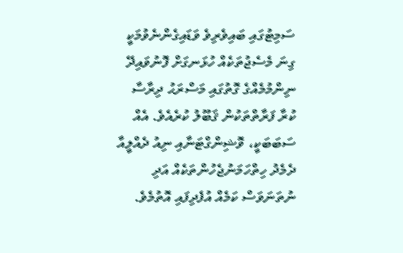ސަމިޓުގައި ބައިވެރިވެ ވަޑައިގެންނެވުމަކީ ގިނަ މެސެޖުތަކެއް ހުޅަނގަށް ފޮނުވައިދޭ ނިންމުމެއްގެ ގޮތުގައި މަސްރަޙު ދިރާސާ ކުރާ ފަރާތްތަކުން ޤަބޫލު ކުރެއެވެ. އެއް ސަބަބަކީ، ވޮޝިންގްޓަނާއި ނިއު ދެއްލީއާ ދެމެދު ހިތްހަމަނުޖެހުންތަކެއް އަދި ނުތަނަވަސް ކަމެއް އުފެދިފައި އޮތުމެވެ.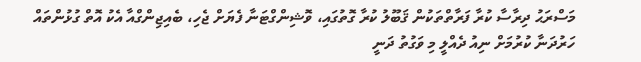މަސްރަޙު ދިރާސާ ކުރާ ފަރާތްތަކުން ޤަބޫލު ކުރާ ގޮތުގައި، ވޮޝިންގްޓަނާ ފެޔަށް ޖެހި، ބެއިޖިންގްއާ އެކު އޮތް ގުޅުންތައް ހަރުދަނާ ކުރުމަށް ނިއު ދެއްލީ މި ވަގުތު ދަނީ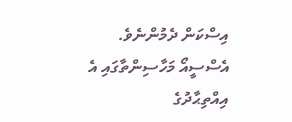އިސްކަން ދެމުންނެވެ.
އެސްސީއޯ މަހާސިންތާގައި އެ އިއްތިޙާދުގެ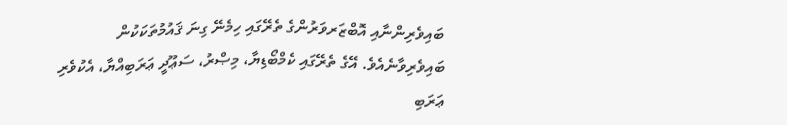ބައިވެރިންނާއި އޮބްޒަރވަރުންގެ ތެރޭގައި ހިމެނޭ ގިނަ ޤައުމުތަކަކުން ބައިވެރިވާނެއެވެ. އޭގެ ތެރޭގައި ކެމްބޯޑިޔާ، މިޞްރު، ސަޢޫދީ ޢަރަބިއްޔާ، އެކުވެރި ޢަރަބި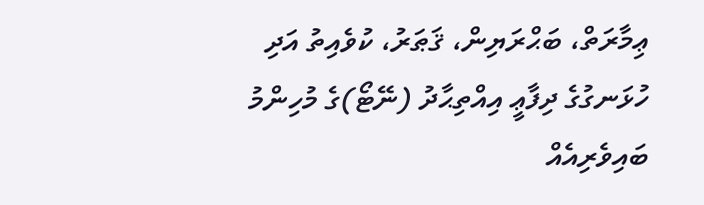ޢިމާރަތް، ބަޙްރަޔިން، ޤަޠަރު، ކުވެއިތު އަދި ހުޅަނގުގެ ދިފާޢީ އިއްތިޙާދު (ނޭޓޯ)ގެ މުހިންމު ބައިވެރިއެއް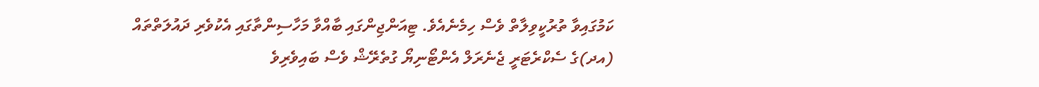ކަމުގައިވާ ތުރުކީވިލާތް ވެސް ހިމެނެއެވެ. ޓިއަންޖިންގައި ބާއްވާ މަހާސިންތާގައި އެކުވެރި ދައުލަތްތައް (އދ)ގެ ސެކްރެޓަރީ ޖެނެރަލް އެންޓޯނިޔޯ ގުތެރޭޝް ވެސް ބައިވެރިވެ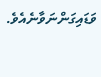ވަޑައިގަންނަވާނެއެވެ.